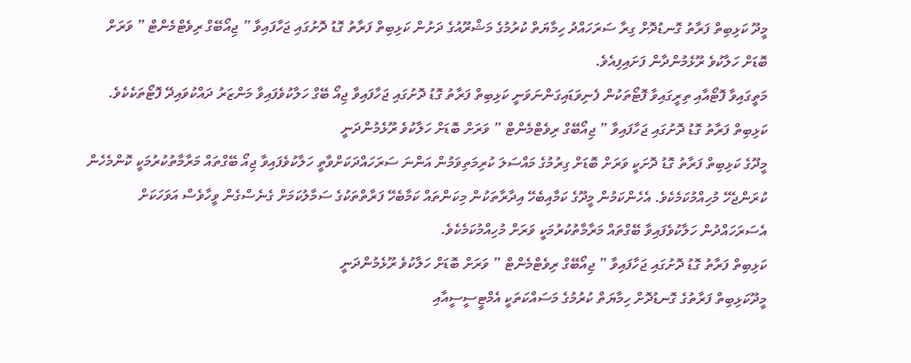މީދޫ ކަޅިބިތް ފަރާތު ގޮނޑުދޮށް ގިރާ ސަރަހައްދު ހިމާޔަތް ކުރުމުގެ މަޝްރޫއުގެ ދަށުން ކަޅިބިތް ފަރާތު ގޮޑު ދޮށުގައި ޖަހާފައިވާ ” ޖިއޯބޭގް ރިވެޓްމެންޓް ” ވަރަށް ބޮޑަށް ހަލާކުވެ ރޫޅެމުންދާން ފަށައިފިއެވެ.
މަތީގައިވާ ފޮޓޯއާއި ތިރީގައިވާ ފޮޓޯތަކުން ފެނިވަޑައިގަންނަވަނީ ކަޅިބިތް ފަރާތު ގޮޑު ދޮށުގައި ޖަހާފައިވާ ޖިއޯ ބޭގް ހަލާކުވެފައިވާ މަންޒަރު ދައްކުވައިދޭ ފޮޓޯތަކެކެވެ.
ކަޅިބިތް ފަރާތު ގޮޑު ދޮށުގައި ޖަހާފައިވާ ” ޖިއޯބޭގް ރިވެޓްމެންޓް ” ވަރަށް ބޮޑަށް ހަލާކުވެ ރޫޅެމުންދަނީ
މީދޫގެ ކަޅިބިތް ފަރާތު ގޮޑު ދޮށަކީ ވަރަށް ބޮޑަށް ގިރުމުގެ މައްސަލަ ކުރިމަތިވަމުން އަންނަ ސަރަހައްދަކަށްވާތީ ހަލާކުވެފައިވާ ޖިއޯ ބޭގްތައް މަރާމާތުކުރުމަކީ ކޮންމެހެން ކުރަންޖެހޭ މުހިއްމުކަމެކެވެ. އެހެންކަމުން މީދޫގެ ކަމާއިބެހޭ އިދާރާތަކުން މިކަންތައް ކަމާބެހޭ ފަރާތްތަކުގެ ސަމާލުކަމަށް ގެނެސްގެން ވީހާވެސް އަވަހަކަށް އެސަރަހައްދުން ހަލާކުވެފައިވާ ބޭގްތައް މަރާމާތުކުރުމަކީ ވަރަށް މުހިއްމުކަމެކެވެ.
ކަޅިބިތް ފަރާތު ގޮޑު ދޮށުގައި ޖަހާފައިވާ ” ޖިއޯބޭގް ރިވެޓްމެންޓް ” ވަރަށް ބޮޑަށް ހަލާކުވެ ރޫޅެމުންދަނީ
މީދޫކަޅިބިތް ފަރާތުގެ ގޮނޑުދޮށް ހިމާޔަތް ކުރުމުގެ މަސައްކަތަކީ އެމްޓީސީސީއާއި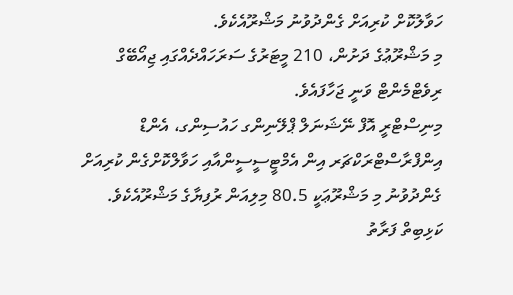ހަވާލުކޮށް ކުރިއަށް ގެންދުވުނު މަޝްރޫއެކެވެ.
މި މަޝްރޫޢުގެ ދަށުން، 210 މީޓަރުގެ ސަރަހައްދެއްގައި ޖިއޯބޭގް ރިވެޓްމެންޓް ވަނީ ޖަހާފައެވެ.
މިނިސްޓްރީ އޮފް ނޭޝަނަލް ޕްލޭނިންގ ހައުސިންގ، އެންޑް އިންފްރާސްޓްރަކްޗަރ އިން އެމްޓީސީސީންއާއި ހަވާލްކޮށްގެން ކުރިއަށް ގެންދުވުނު މި މަޝްރޫޢަކީ 80.5 މިލިއަން ރުފިޔާގެ މަޝްރޫއެކެވެ.
ކަޅިބިތް ފަރާތު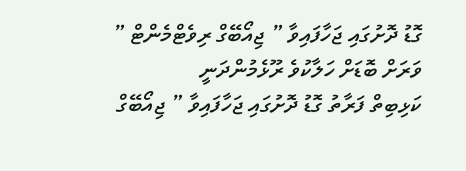ގޮޑު ދޮށުގައި ޖަހާފައިވާ ” ޖިއޯބޭގް ރިވެޓްމެންޓް ” ވަރަށް ބޮޑަށް ހަލާކުވެ ރޫޅެމުންދަނީ
ކަޅިބިތް ފަރާތު ގޮޑު ދޮށުގައި ޖަހާފައިވާ ” ޖިއޯބޭގް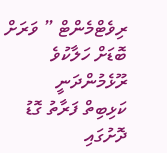ރިވެޓްމެންޓް ” ވަރަށް ބޮޑަށް ހަލާކުވެ ރޫޅެމުންދަނީ
ކަޅިބިތް ފަރާތު ގޮޑު ދޮށުގައި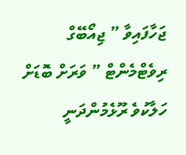ޖަހާފައިވާ ” ޖިއޯބޭގް ރިވެޓްމެންޓް ” ވަރަށް ބޮޑަށް ހަލާކުވެ ރޫޅެމުންދަނީ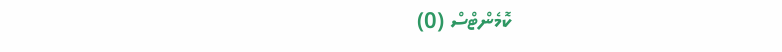ކޮމެންޓްސް (0)